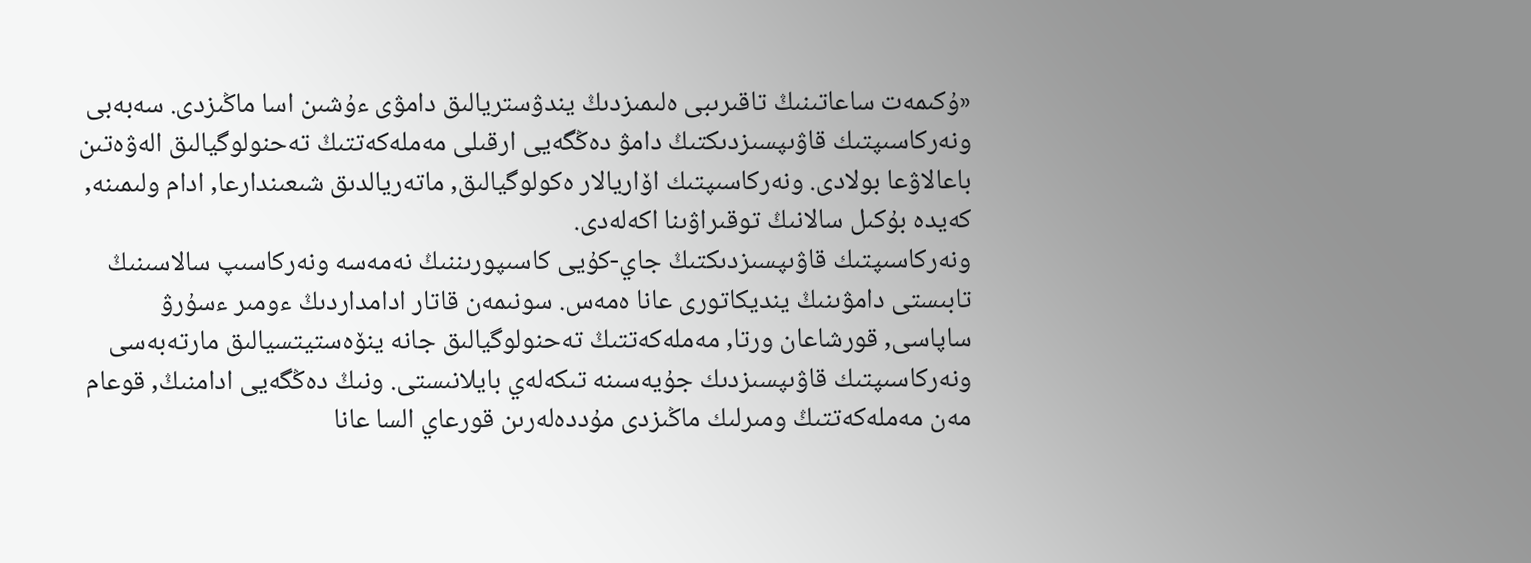«ۇكىمەت ساعاتىنىڭ تاقىرىبى ەلىمىزدىڭ يندۋستريالىق دامۋى ءۇشىن اسا ماڭىزدى. سەبەبى ونەركاسىپتىك قاۋىپسىزدىكتىڭ دامۋ دەڭگەيى ارقىلى مەملەكەتتىڭ تەحنولوگيالىق الەۋەتىن باعالاۋعا بولادى. ونەركاسىپتىك اۆاريالار ەكولوگيالىق, ماتەريالدىق شىعىندارعا, ادام ولىمىنە, كەيدە بۇكىل سالانىڭ توقىراۋىنا اكەلەدى.
ونەركاسىپتىك قاۋىپسىزدىكتىڭ جاي-كۇيى كاسىپورىننىڭ نەمەسە ونەركاسىپ سالاسىنىڭ تابىستى دامۋىنىڭ ينديكاتورى عانا ەمەس. سونىمەن قاتار ادامداردىڭ ءومىر ءسۇرۋ ساپاسى, قورشاعان ورتا, مەملەكەتتىڭ تەحنولوگيالىق جانە ينۆەستيتسيالىق مارتەبەسى ونەركاسىپتىك قاۋىپسىزدىك جۇيەسىنە تىكەلەي بايلانىستى. ونىڭ دەڭگەيى ادامنىڭ, قوعام مەن مەملەكەتتىڭ ومىرلىك ماڭىزدى مۇددەلەرىن قورعاي السا عانا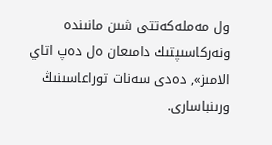ول مەملەكەتتى شىن مانىندە ونەركاسىپتىك دامىعان ەل دەپ اتاي الامىز», دەدى سەنات توراعاسىنىڭ ورىنباسارى.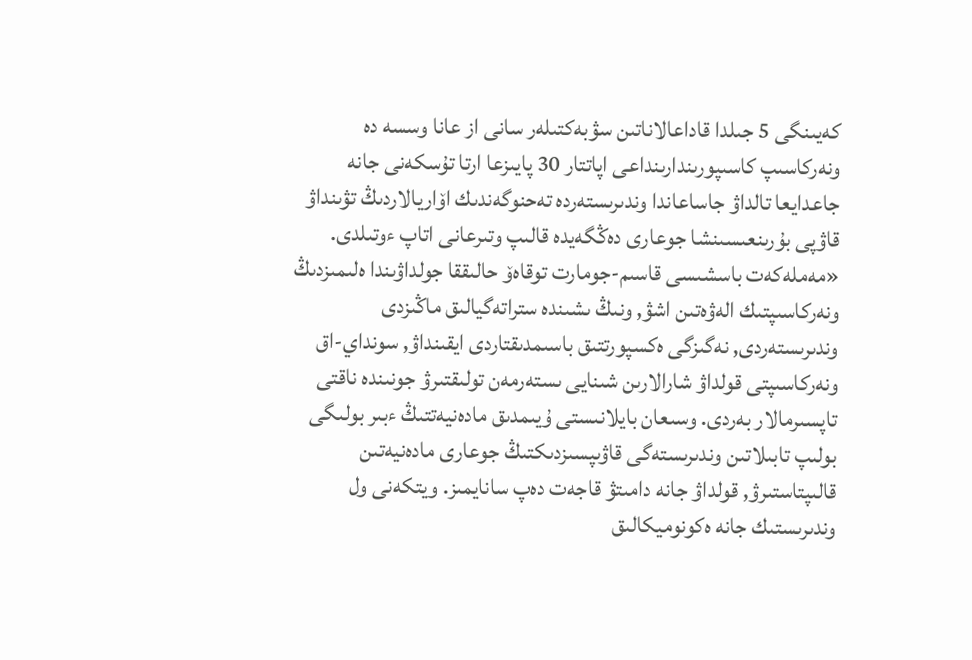كەيىنگى 5 جىلدا قاداعالاناتىن سۋبەكتىلەر سانى از عانا وسسە دە ونەركاسىپ كاسىپورىندارىنداعى اپاتتار 30 پايىزعا ارتا تۇسكەنى جانە جاعدايعا تالداۋ جاساعاندا وندىرىستەردە تەحنوگەندىك اۆاريالاردىڭ تۋىنداۋ قاۋپى بۇرىنعىسىنشا جوعارى دەڭگەيدە قالىپ وتىرعانى اتاپ ءوتىلدى.
«مەملەكەت باسشىسى قاسىم-جومارت توقاەۆ حالىققا جولداۋىندا ەلىمىزدىڭ ونەركاسىپتىك الەۋەتىن اشۋ, ونىڭ ىشىندە ستراتەگيالىق ماڭىزدى وندىرىستەردى, نەگىزگى ەكسپورتتىق باسىمدىقتاردى ايقىنداۋ, سونداي-اق ونەركاسىپتى قولداۋ شارالارىن شىنايى ىستەرمەن تولىقتىرۋ جونىندە ناقتى تاپسىرمالار بەردى. وسىعان بايلانىستى ۇيىمدىق مادەنيەتتىڭ ءبىر بولىگى بولىپ تابىلاتىن وندىرىستەگى قاۋىپسىزدىكتىڭ جوعارى مادەنيەتىن قالىپتاستىرۋ, قولداۋ جانە دامىتۋ قاجەت دەپ سانايمىز. ويتكەنى ول وندىرىستىك جانە ەكونوميكالىق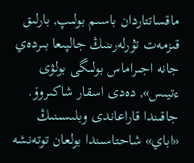ماقساتتاردان باسىم بولىپ, بارلىق قىزمەت تۇرلەرىنىڭ جالپىعا بىردەي جانە اجىراماس بولىگى بولۋى ءتيىس», دەدى اسقار شاكىروۆ.
جاقىندا قاراعاندى وبلىسىنىڭ «اباي» شاحتاسىندا بولعان توتەنشە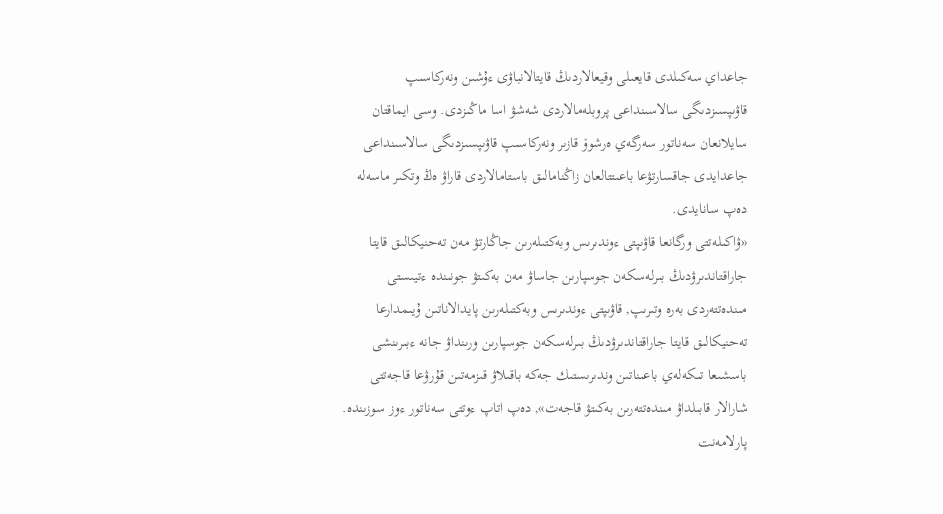جاعداي سەكىلدى قايعىلى وقيعالاردىڭ قايتالانباۋى ءۇشىن ونەركاسىپ قاۋىپسىزدىگى سالاسىنداعى پروبلەمالاردى شەشۋ اسا ماڭىزدى. وسى ايماقتان سايلانعان سەناتور سەرگەي ەرشوۆ قازىر ونەركاسىپ قاۋىپسىزدىگى سالاسىنداعى جاعدايدى جاقسارتۋعا باعىتتالعان زاڭنامالىق باستامالاردى قاراۋ ەڭ وتكىر ماسەلە دەپ سانايدى.
«ۋاكىلەتتى ورگانعا قاۋىپتى ءوندىرىس وبەكتىلەرىن جاڭارتۋ مەن تەحنيكالىق قايتا جاراقتاندىرۋدىڭ بىرلەسكەن جوسپارىن جاساۋ مەن بەكىتۋ جونىندە ءتيىستى مىندەتتەردى بەرە وتىرىپ, قاۋىپتى ءوندىرىس وبەكتىلەرىن پايدالاناتىن ۇيىمدارعا تەحنيكالىق قايتا جاراقتاندىرۋدىڭ بىرلەسكەن جوسپارىن ورىنداۋ جانە ءبىرىنشى باسشىعا تىكەلەي باعىناتىن وندىرىستىك جەكە باقىلاۋ قىزمەتىن قۇرۋعا قاجەتتى شارالار قابىلداۋ مىندەتتەرىن بەكىتۋ قاجەت», دەپ اتاپ ءوتتى سەناتور ءوز سوزىندە.
پارلامەنت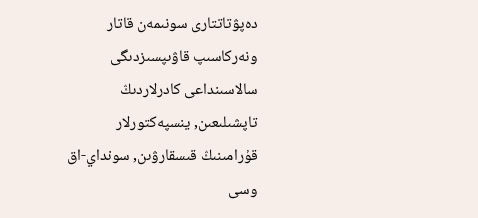دەپۋتاتتارى سونىمەن قاتار ونەركاسىپ قاۋىپسىزدىگى سالاسىنداعى كادرلاردىڭ تاپشىلىعىن, ينسپەكتورلار قۇرامىنىڭ قىسقارۋىن, سونداي-اق وسى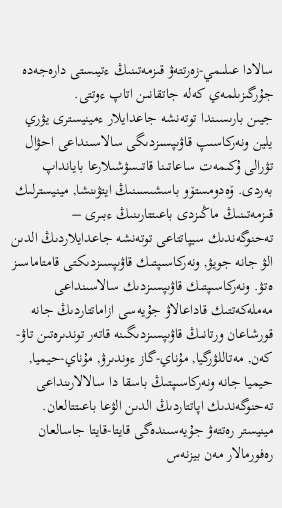سالادا عىلىمي-زەرتتەۋ قىزمەتىنىڭ ءتيىستى دارەجەدە جۇرگىزىلمەي كەلە جاتقانىن اتاپ ءوتتى.
جيىن بارىسىندا توتەنشە جاعدايلار ءمينيسترى يۋري يلين ونەركاسىپ قاۋىپسىزدىگى سالاسىنداعى احۋال تۋرالى ۇكىمەت ساعاتىنا قاتىسۋشىلارعا بايانداپ بەردى. ۆەدومستۆو باسشىسىنىڭ ايتۋىنشا, مينيسترلىك قىزمەتىنىڭ ماڭىزدى باعىتتارىنىڭ ءبىرى – تەحنوگەندىك سيپاتتاعى توتەنشە جاعدايلاردىڭ الدىن الۋ جانە جويۋ, ونەركاسىپتىك قاۋىپسىزدىكتى قامتاماسىز ەتۋ. ونەركاسىپتىك قاۋىپسىزدىك سالاسىنداعى مەملەكەتتىك قاداعالاۋ جۇيەسى ازاماتتاردىڭ جانە قورشاعان ورتانىڭ قاۋىپسىزدىگىنە قاتەر توندىرەتىن تاۋ-كەن, مەتاللۋرگيا, مۇناي-گاز ءوندىرۋ, مۇناي-حيميا, حيميا جانە ونەركاسىپتىڭ باسقا دا سالالارىنداعى تەحنوگەندىك اپاتتاردىڭ الدىن الۋعا باعىتتالعان.
مينيستر رەتتەۋ جۇيەسىندەگى قايتا-قايتا جاسالعان رەفورمالار مەن بيزنەس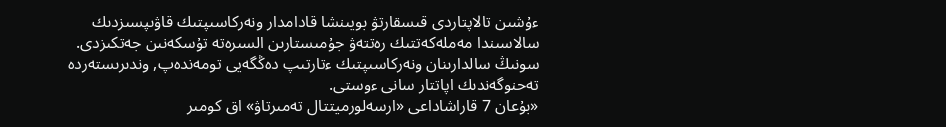ءۇشىن تالاپتاردى قىسقارتۋ بويىنشا قادامدار ونەركاسىپتىك قاۋىپسىزدىك سالاسىندا مەملەكەتتىك رەتتەۋ جۇمىستارىن السىرەتە تۇسكەنىن جەتكىزدى. سونىڭ سالدارىنان ونەركاسىپتىك ءتارتىپ دەڭگەيى تومەندەپ, وندىرىستەردە تەحنوگەندىك اپاتتار سانى ءوستى.
«بۇعان 7 قاراشاداعى «ارسەلورميتتال تەمىرتاۋ» اق كومىر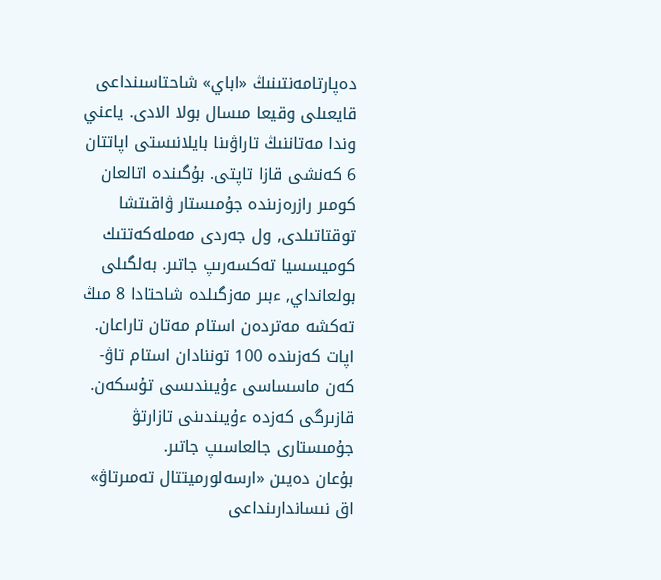دەپارتامەنتىنىڭ «اباي» شاحتاسىنداعى قايعىلى وقيعا مىسال بولا الادى. ياعني وندا مەتاننىڭ تاراۋىنا بايلانىستى اپاتتان 6 كەنشى قازا تاپتى. بۇگىندە اتالعان كومىر رازرەزىندە جۇمىستار ۋاقىتشا توقتاتىلدى, ول جەردى مەملەكەتتىك كوميسسيا تەكسەرىپ جاتىر. بەلگىلى بولعانداي, ءبىر مەزگىلدە شاحتادا 8 مىڭ تەكشە مەتردەن استام مەتان تاراعان. اپات كەزىندە 100 توننادان استام تاۋ-كەن ماسساسى ءۇيىندىسى تۇسكەن. قازىرگى كەزدە ءۇيىندىنى تازارتۋ جۇمىستارى جالعاسىپ جاتىر.
بۇعان دەيىن «ارسەلورميتتال تەمىرتاۋ» اق نىساندارىنداعى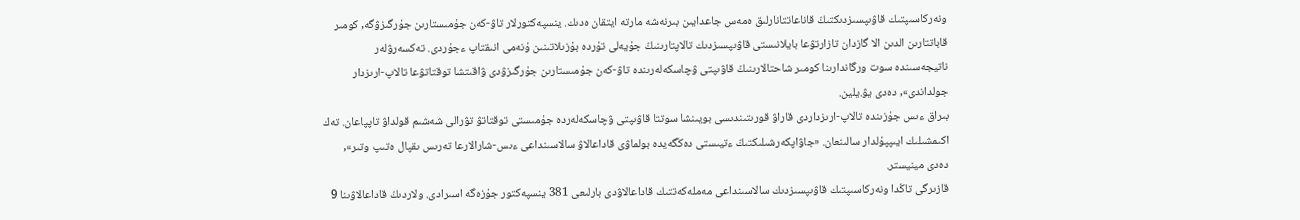ونەركاسىپتىك قاۋىپسىزدىكتىڭ قاناعاتتانارلىق ەمەس جاعدايىن بىرنەشە مارتە ايتقان ەدىك. ينسپەكتورلار تاۋ-كەن جۇمىستارىن جۇرگىزۋگە, كومىر قاباتتارىن الدىن الا گازدان تازارتۋعا بايلانىستى قاۋىپسىزدىك تالاپتارىنىڭ جۇيەلى تۇردە بۇزىلاتىنىن ۇنەمى انىقتاپ ءجۇردى. تەكسەرۋلەر ناتيجەسىندە سوت ورگاندارىنا كومىر شاحتالارىنىڭ قاۋىپتى ۋچاسكەلەرىندە تاۋ-كەن جۇمىستارىن جۇرگىزۋدى ۋاقىتشا توقتاتۋعا تالاپ-ارىزدار جولداندى», دەدى يۋ.يلين.
بىراق ءىس جۇزىندە تالاپ-ارىزداردى قاراۋ قورىتىندىسى بويىنشا سوتتا قاۋىپتى ۋچاسكەلەردە جۇمىستى توقتاتۋ تۋرالى شەشىم قولداۋ تاپپاعان. تەك اكىمشىلىك ايىپپۇلدار سالىنعان. «جاۋاپكەرشىلىكتىڭ ءتيىستى دەڭگەيدە بولماۋى قاداعالاۋ سالاسىنداعى ءىس-شارالارعا تەرىس ىقپال ەتىپ وتىر», دەدى مينيستر.
قازىرگى تاڭدا ونەركاسىپتىك قاۋىپسىزدىك سالاسىنداعى مەملەكەتتىك قاداعالاۋدى بارلىعى 381 ينسپەكتور جۇزەگە اسىرادى. ولاردىڭ قاداعالاۋىنا 9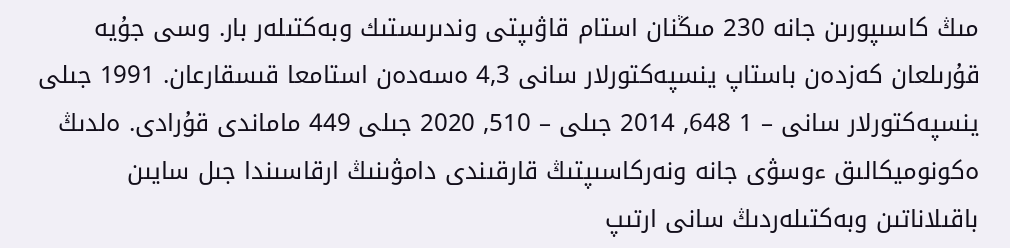مىڭ كاسىپورىن جانە 230 مىڭنان استام قاۋىپتى وندىرىستىك وبەكتىلەر بار. وسى جۇيە قۇرىلعان كەزدەن باستاپ ينسپەكتورلار سانى 4,3 ەسەدەن استامعا قىسقارعان. 1991 جىلى ينسپەكتورلار سانى – 1 648, 2014 جىلى – 510, 2020 جىلى 449 ماماندى قۇرادى. ەلدىڭ ەكونوميكالىق ءوسۋى جانە ونەركاسىپتىڭ قارقىندى دامۋىنىڭ ارقاسىندا جىل سايىن باقىلاناتىن وبەكتىلەردىڭ سانى ارتىپ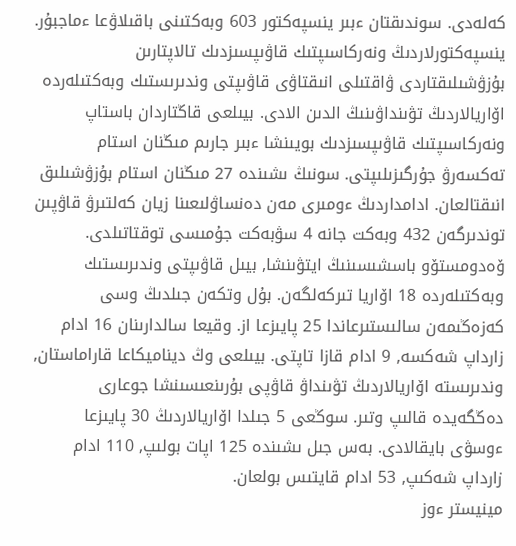كەلەدى. سوندىقتان ءبىر ينسپەكتور 603 وبەكتىنى باقىلاۋعا ءماجبۇر.
ينسپەكتورلاردىڭ ونەركاسىپتىك قاۋىپسىزدىك تالاپتارىن بۇزۋشىلىقتاردى ۋاقتىلى انىقتاۋى قاۋىپتى وندىرىستىك وبەكتىلەردە اۆاريالاردىڭ تۋىنداۋىنىڭ الدىن الادى. بيىلعى قاڭتاردان باستاپ ونەركاسىپتىك قاۋىپسىزدىك بويىنشا ءبىر جارىم مىڭنان استام تەكسەرۋ جۇرگىزىلىپتى. سونىڭ ىشىندە 27 مىڭنان استام بۇزۋشىلىق انىقتالعان. ادامداردىڭ ءومىرى مەن دەنساۋلىعىنا زيان كەلتىرۋ قاۋپىن توندىرگەن 432 وبەكت جانە 4 سۋبەكت جۇمىسى توقتاتىلدى.
ۆەدومستۆو باسشىسىنىڭ ايتۋىنشا, بيىل قاۋىپتى وندىرىستىك وبەكتىلەردە 18 اۆاريا تىركەلگەن. بۇل وتكەن جىلدىڭ وسى كەزەڭىمەن سالىستىرعاندا 25 پايىزعا از. وقيعا سالدارىنان 16 ادام زارداپ شەكسە, 9 ادام قازا تاپتى. بيىلعى وڭ ديناميكاعا قاراماستان, وندىرىستە اۆاريالاردىڭ تۋىنداۋ قاۋپى بۇرىنعىسىنشا جوعارى دەڭگەيدە قالىپ وتىر. سوڭعى 5 جىلدا اۆاريالاردىڭ 30 پايىزعا ءوسۋى بايقالادى. بەس جىل ىشىندە 125 اپات بولىپ, 110 ادام زارداپ شەكىپ, 53 ادام قايتىس بولعان.
مينيستر ءوز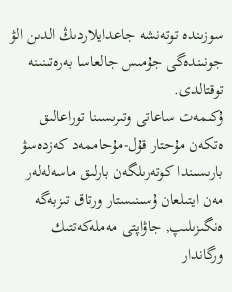سوزىندە توتەنشە جاعدايلاردىڭ الدىن الۋ جونىندەگى جۇمىس جالعاسا بەرەتىنىنە توقتالدى.
ۇكىمەت ساعاتى وتىرىسىنا توراعالىق ەتكەن مۇحتار قۇل-مۇحاممەد كەزدەسۋ بارىسىندا كوتەرىلگەن بارلىق ماسەلەلەر مەن ايتىلعان ۇسىنىستار ورتاق تىزبەگە ەنگىزىلىپ, جاۋاپتى مەملەكەتتىك ورگاندار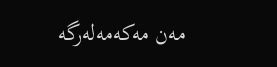مەن مەكەمەلەرگە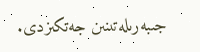جىبەرىلەتىنىن جەتكىزدى.